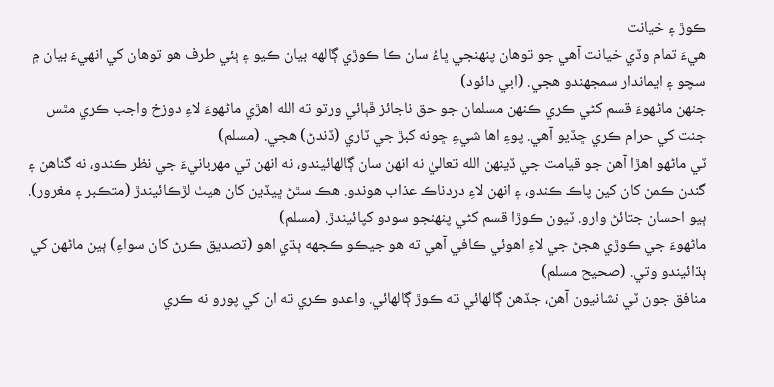ڪوڙ ۽ خيانت
هيءَ تمام وڏي خيانت آهي جو توهان پنهنجي ڀاءُ سان ڪا ڪوڙي ڳالهه بيان ڪيو ۽ ٻئي طرف هو توهان کي انهيءَ بيان ۾ سچو ۽ ايماندار سمجهندو هجي. (ابي دائود)
جنهن ماڻهوءَ قسم کڻي ڪري ڪنهن مسلمان جو حق ناجائز ڦٻائي ورتو ته الله اهڙي ماڻهوءَ لاءِ دوزخ واجب ڪري مٿس جنت کي حرام ڪري ڇڏيو آهي. پوءِ اها شيءِ ڇونه کبڙ جي ٽاري (ڏندڻ) هجي. (مسلم)
ٽي ماڻهو اهڙا آهن جو قيامت جي ڏينهن الله تعاليٰ نه انهن سان ڳالهائيندو، نه انهن تي مهربانيءَ جي نظر ڪندو، نه گناهن ۽ گندن ڪمن کان کين پاڪ ڪندو، ۽ انهن لاءِ دردناڪ عذاب هوندو. هڪ سٿڻ ڀيڏين کان هيٺ لڙڪائيندڙ (متڪبر ۽ مغرور). ٻيو احسان جتائڻ وارو. ٽيون ڪوڙا قسم کڻي پنهنجو سودو کپائيندڙ. (مسلم)
ماڻهوءَ جي ڪوڙي هجڻ جي لاءِ اهوئي ڪافي آهي ته هو جيڪو ڪجهه ٻڌي اهو (تصديق ڪرڻ کان سواءِ) ٻين ماڻهن کي ٻڌائيندو وتي. (صحيح مسلم)
منافق جون ٽي نشانيون آهن، جڏهن ڳالهائي ته ڪوڙ ڳالهائي. واعدو ڪري ته ان کي پورو نه ڪري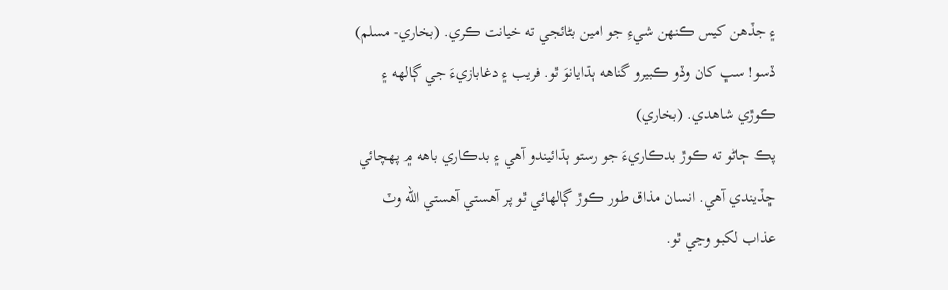۽ جڏهن کيس ڪنهن شيءِ جو امين بڻائجي ته خيانت ڪري. (بخاري- مسلم)
ڏسو! سڀ کان وڏو ڪبيرو گناهه ٻڌايانوَ ٿو. فريب ۽ دغابازيءَ جي ڳالهه ۽ ڪوڙي شاهدي. (بخاري)
پڪ ڄاڻو ته ڪوڙ بدڪاريءَ جو رستو ٻڌائيندو آهي ۽ بدڪاري باهه ۾ پهچائي ڇڏيندي آهي. انسان مذاق طور ڪوڙ ڳالهائي ٿو پر آهستي آهستي الله وٽ عذاب لکبو وڃي ٿو.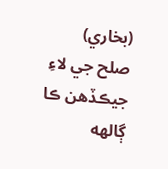(بخاري)
صلح جي لاءِ جيڪڏهن ڪا ڳالهه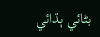بڻائي ٻڌائي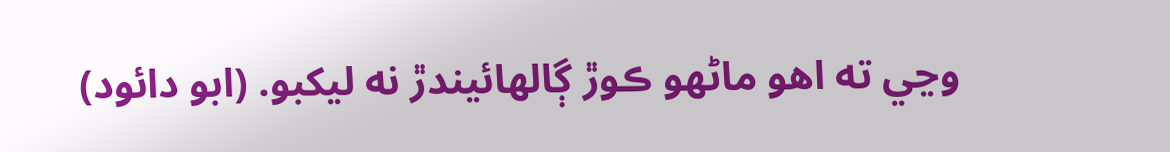وڃي ته اهو ماڻهو ڪوڙ ڳالهائيندڙ نه ليکبو. (ابو دائود)